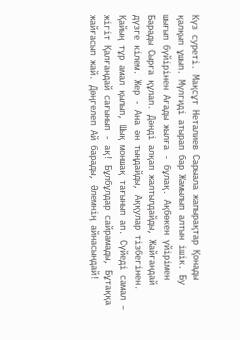Күз суреті. Мақсұт Неталиев Сарыала жапырақтар Қонады қалқып ұшып. Мүлгиді атырап бар Жамылып алтын ішік. Бу шығып бүйірінен Ағады жылға - бұлақ. Ақбөкен үйірімен Барады Сырға құлап. Дәнді алқап жалтылдайды, Жайғандай дүзге кілем. Жер - Ана ән тыңдайды, Аққулар тізбегінен. Қайың тұр амал қылып, Шық моншақ тағынып ап. Сүйеді самал – жігіт Қалғандай сағынып - ақ! Бұлбұлдар сайрамады, Бұтаққа жайғасып жай. Дөңгелеп Ай барады, Әлемнің айнасындай!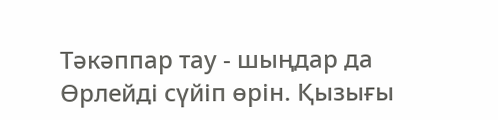Тәкәппар тау - шыңдар да Өрлейді сүйіп өрін. Қызығы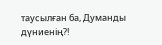таусылған ба, Думанды дүниенің?!